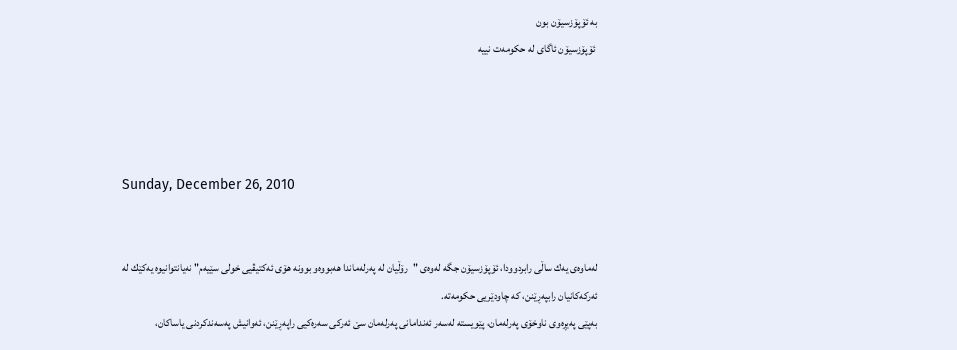به‌ ئۆپۆزسیۆن بون
 ئۆپۆزسیۆن ئاگای لە حكومەت نییە




Sunday, December 26, 2010


لەماوەی یەك ساڵی رابردوودا، ئۆپۆزسیۆن جگە لەوەی "رۆڵیان لە پەرلەماندا هەبووە‌و بوونە هۆی ئەكتیڤیی خولی سێیەم" نەیانتوانیوە یەكێك لە ئەركەكانیان رابپەڕێنن، كە چاودێریی حكومەتە.
بەپێی پەیڕەوی ناوخۆی پەرلەمان، پێویستە لەسەر ئەندامانی پەرلەمان سێ‌ ئەركی سەرەكیی راپەڕێنن، ئەوانیش پەسەندكردنی یاساكان،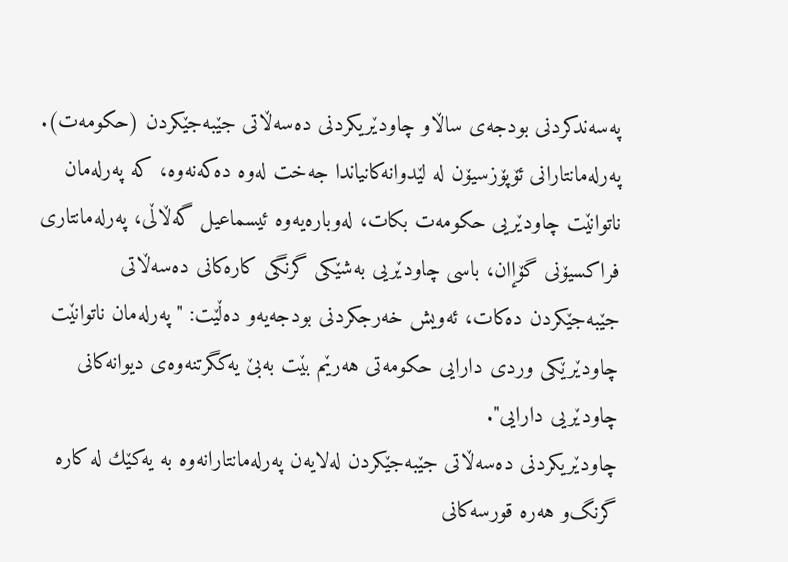پەسەندكردنی بودجەی ساڵا‌و چاودێریكردنی دەسەڵاتی جێبەجێكردن (حكومەت).
پەرلەمانتارانی ئۆپۆزسیۆن لە لێدوانەكانیاندا جەخت لەوە دەكەنەوە، كە پەرلەمان ناتوانێت چاودێریی حكومەت بكات، لەوبارەیەوە ئیسماعیل گەڵاڵی، پەرلەمانتاری فراكسیۆنی گۆإان، باسی چاودێریی بەشێكی گرنگی كارەكانی دەسەڵاتی جێبەجێكردن دەكات، ئەویش خەرجكردنی بودجەیە‌و دەڵێت: "پەرلەمان ناتوانێت چاودێرێكی‌ وردی‌ دارایی حكومەتی‌ هەرێم بێت بەبێ‌ یەكگرتنەوەی‌ دیوانەكانی چاودێریی دارایی".
چاودێریكردنی دەسەڵاتی جێبەجێكردن لەلایەن پەرلەمانتارانەوە بە یەكێك لە كارە گرنگ‌و هەرە قورسەكانی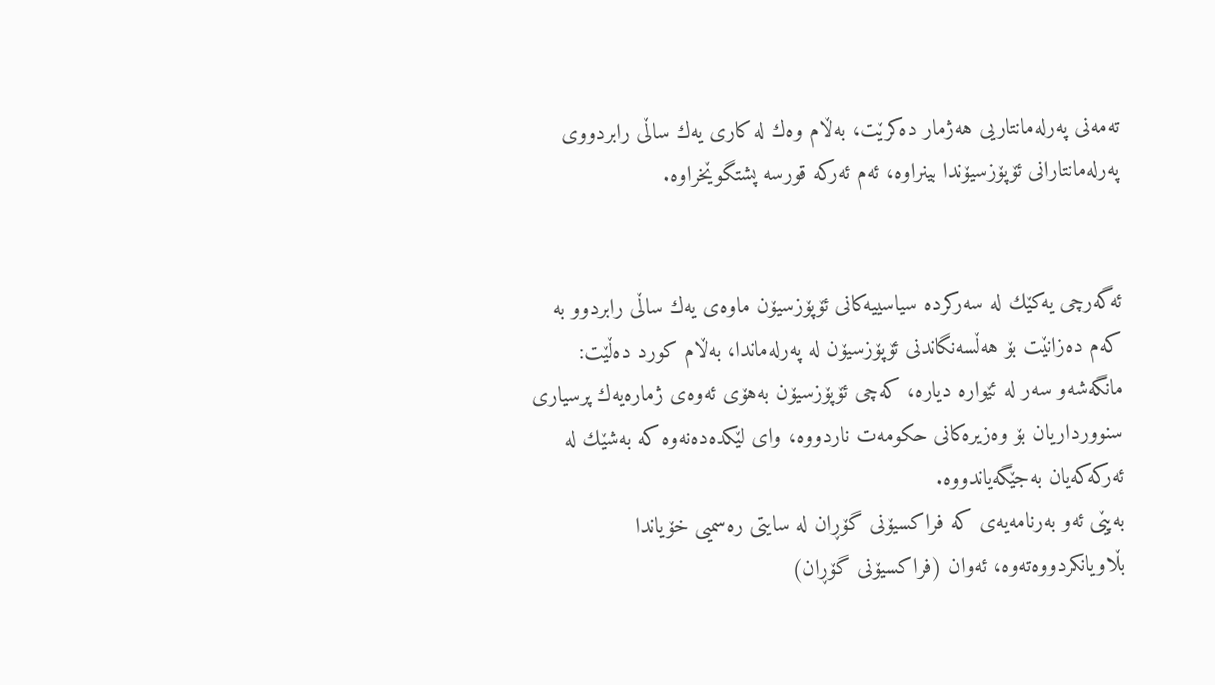تەمەنی پەرلەمانتاریی هەژمار دەكرێت، بەڵام وەك لە كاری یەك ساڵی رابردووی پەرلەمانتارانی ئۆپۆزسیۆندا بینراوە، ئەم ئەركە قورسە پشتگوێخراوە.


ئەگەرچی یەكێك لە سەركردە سیاسییەكانی ئۆپۆزسیۆن ماوەی یەك ساڵی رابردوو بە كەم دەزانێت بۆ هەڵسەنگاندنی ئۆپۆزسیۆن لە پەرلەماندا، بەڵام كورد دەڵێت: مانگەشەو سەر لە ئێوارە دیارە، كەچی ئۆپۆزسیۆن بەهۆی ئەوەی ژمارەیەك پرسیاری سنو‌ورداریان بۆ وەزیرەكانی حكومەت ناردووە، وای لێكدەدەنەوە كە بەشێك لە ئەركەكەیان بەجێگەیاندووە.
بەپێی ئەو بەرنامەیەی كە فراكسیۆنی گۆڕان لە سایتی رەسمیی خۆیاندا بڵاویانكردووەتەوە، ئەوان (فراكسیۆنی گۆڕان)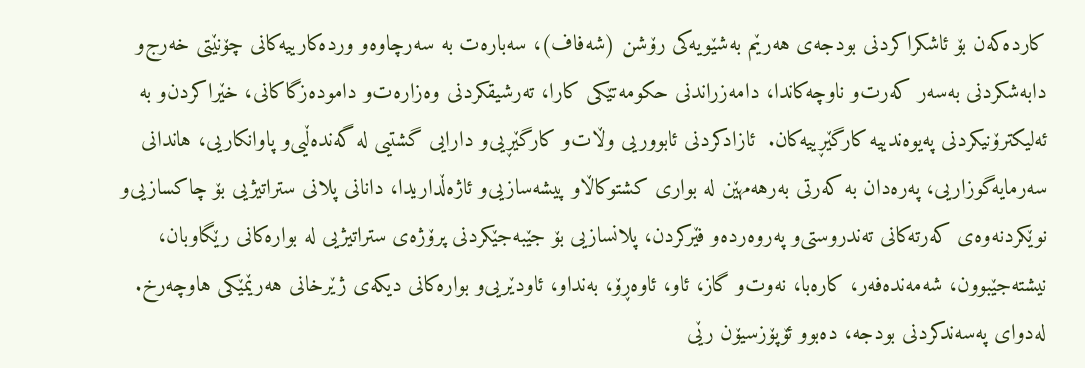كاردەكەن بۆ ئاشكراكردنی‌ بودجەی‌ هەرێم بەشێویەكی‌ رۆشن (شەفاف)، سەبارەت بە سەرچاوە‌و وردەكارییەكانی‌ چۆنێتی‌ خەرج‌و دابەشكردنی‌ بەسەر كەرت‌و ناوچەكاندا، دامەزراندنی‌ حكومەتێكی‌ كارا، تەرشیقكردنی‌ وەزارەت‌و دامودەزگاكانی‌، خێراكردن‌و بە ئەلیكترۆنیكردنی‌ پەیوەندییە كارگێڕییەكان.  ئازادكردنی‌ ئابو‌وریی‌ وڵات‌و كارگێڕیی‌‌و دارایی‌ گشتیی‌ لە گەندەڵیی‌‌و پاوانكاریی‌، هاندانی‌ سەرمایەگوزاریی‌، پەرەدان بە كەرتی‌ بەرهەمهێن لە بواری‌ كشتوكاڵا‌و پیشەسازیی‌‌و ئاژەڵداریدا، دانانی‌ پلانی‌ ستراتیژیی‌ بۆ چاكسازیی‌‌و نوێكردنەوەی‌ كەرتەكانی‌ تەندروستی‌‌و پەروەردە‌و فێركردن، پلانسازیی‌ بۆ جێبەجێكردنی‌ پرۆژەی‌ ستراتیژیی‌ لە بوارەكانی‌ رێگاوبان، نیشتەجێبوون، شەمەندەفەر، كارەبا، نەوت‌و گاز، ئاو، ئاوەڕۆ، بەندا‌و، ئاودێریی‌‌و بوارەكانی‌ دیكەی‌ ژێرخانی‌ هەرێمێكی‌ هاوچەرخ.
لەدوای پەسەندكردنی بودجە، دەبوو ئۆپۆزسیۆن رێی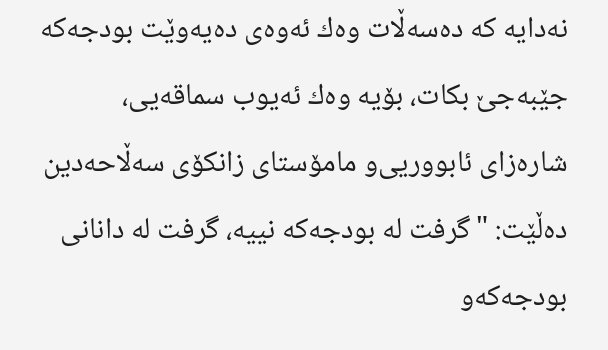نەدایە كە دەسەڵات وەك ئەوەی دەیەوێت بودجەكە جێبەجێ‌ بكات، بۆیە وەك ئەیوب سماقەیی،‌ شارەزای‌ ئابو‌وریی‌‌و مامۆستای‌ زانكۆی‌ سەڵاحەدین دەڵێت: "گرفت لە بودجەكە نییە، گرفت لە دانانی‌ بودجەكە‌و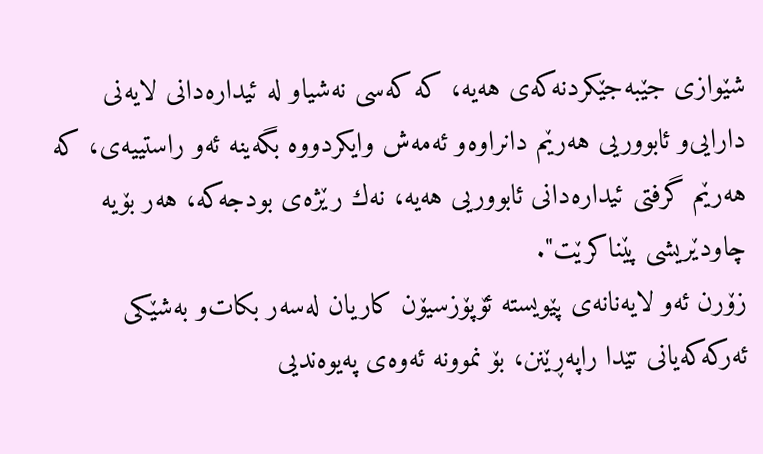شێوازی‌ جێبەجێكردنەكەی‌ هەیە، كە كەسی‌ نەشیاو لە ئیدارەدانی‌ لایەنی‌ دارایی‌‌و ئابو‌وریی‌ هەرێم دانراوە‌و ئەمەش وایكرد‌ووە بگەینە ئەو راستییەی‌، كە هەرێم گرفتی‌ ئیدارەدانی‌ ئابو‌وریی‌ هەیە، نەك رێژەی‌ بودجەكە، هەر بۆیە چاودێریشی‌ پێناكرێت".
زۆرن ئەو لایەنانەی پێویستە ئۆپۆزسیۆن كاریان لەسەر بكات‌و بەشێكی ئەركەكەیانی تێدا راپەڕێنن، بۆ نمو‌ونە ئەوەی پەیوەندیی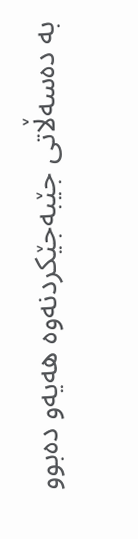بە دەسەڵاتی جێبەجێكردنەوە هەیە‌و دەبوو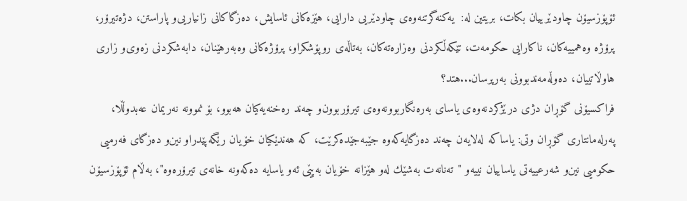ئۆپۆزسیۆن چاودێرییان بكات، بریتین لە:  یەكنەگرتنەوەی چاودێریی دارایی، هێزەكانی ئاسایش، دەزگاكانی زانیاریی‌و پاراستن، دژەتیرۆر، پرۆژە وەهمییەكان، ناكارایی حكومەت، تێكەڵكردنی وەزارەتەكان، بەتاڵەی روپۆشكراو، پرۆژەكانی وەبەرهێنان، دابەشكردنی زەوی‌و زاری هاوڵاتییان، دەوڵەمەندبوونی بەرپرسان...هتد؟
فراكسیۆنی گۆڕان دژی درێژكردنەوەی یاسای بەرەنگاربوونەوەی تیرۆربوون‌و چەند رەخنەیەكیان هەبوو، بۆ نمو‌ونە نەریمان عەبدوڵڵا، پەرلەمانتاری گۆڕان وتی: یاساكە لەلایەن چەند دەزگایەكەوە جێبەجێدەكرێت، كە هەندێكیان خۆیان رێگەپێدراو نین‌و دەزگای فەرمیی حكومیی نین‌و شەرعییەتی یاساییان نییە‌و "تەنانەت بەشێك لەو هێزانە خۆیان بەپێی ئەو یاسایە دەكەونە خانەی تیرۆرەوە"، بەڵام ئۆپۆزسیۆن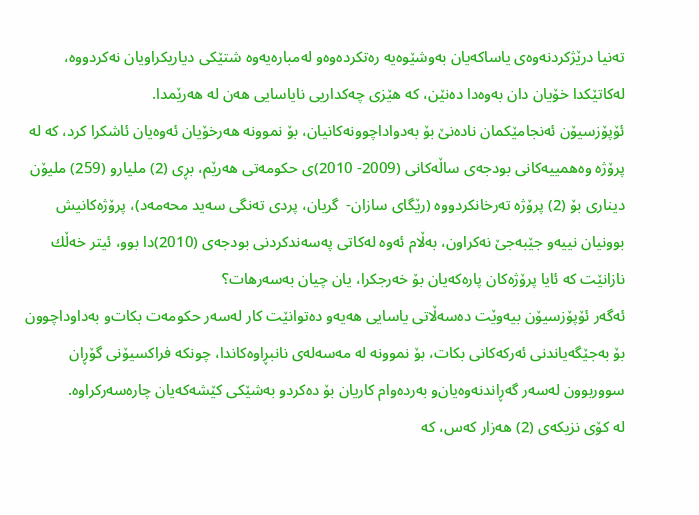تەنیا درێژكردنەوەی یاساكەیان بەوشێوەیە رەتكردەوە‌و لەمبارەیەوە شتێكی دیاریكراویان نەكردووە، لەكاتێكدا خۆیان دان بەوەدا دەنێن، كە هێزی چەكداریی نایاسایی هەن لە هەرێمدا.
ئۆپۆزسیۆن ئەنجامێكمان نادەنێ‌ بۆ بەدواداچوونەكانیان، بۆ نمو‌ونە هەرخۆیان ئەوەیان ئاشكرا كرد، كە لە پرۆژە وەهمییەكانی بودجەی ساڵەكانی (2009- 2010)ی حكومەتی هەرێم، بڕی (2) ملیار‌و (259) ملیۆن دیناری بۆ (2) پرۆژە تەرخانكرد‌ووە (رێگای سازان-  گریان، پردی تەنگی سەید محەمەد)، پرۆژەكانیش بو‌ونیان نییە‌و جێبەجێ‌ نەكراون، بەڵام ئەوە لەكاتی پەسەندكردنی بودجەی (2010)دا بوو، ئیتر خەڵك نازانێت كە ئایا پرۆژەكان پارەكەیان بۆ خەرجكرا، یان چیان بەسەرهات؟
ئەگەر ئۆپۆزسیۆن بیەوێت دەسەڵاتی یاسایی هەیە‌و دەتوانێت كار لەسەر حكومەت بكات‌و بەداوداچوون بۆ بەجێگەیاندنی ئەركەكانی بكات، بۆ نمو‌ونە لە مەسەلەی نانبڕاوەكاندا، چونكە فراكسیۆنی گۆڕان سو‌وربوون لەسەر گەڕاندنەوەیان‌و بەردەوام كاریان بۆ دەكرد‌و بەشێكی كێشەكەیان چارەسەركراوە.
لە كۆی نزیكەی (2) هەزار كەس، كە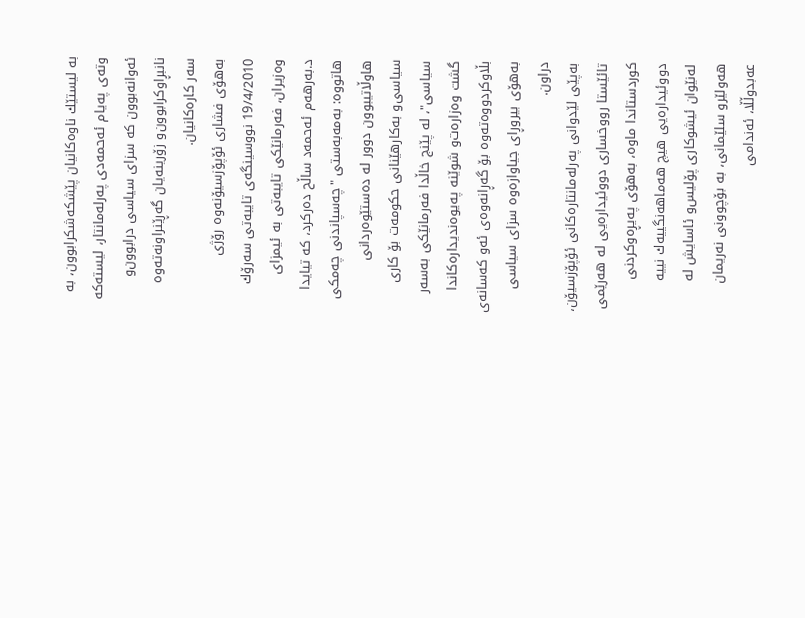بە لیستێك ناوەكانیان پێشكەشكرابوون، بە وتەی پەیام ئەحمەدی پەرلەمانتار، لیستەكە ئەوانەبوون كە سزای سیاسی درابو‌ون‌و نانبڕاوكرابو‌ون‌و زۆرینەیان گەڕێنراونەتەوە سەر كارەكانیان.
بەهۆی فشاری ئۆپۆزسیۆنەوە رۆژی 19/4/2010 نو‌وسینگەی تایبەتی سەرۆك وەزیران، فەرمانێكی تایبەتی بە ئیمزای د.بەرهەم ئەحمەد ساڵح دەركرد، كە تیایدا هاتو‌وە: بەمەبەستی "چەسپاندنی چەمكی هاوڵاتیبو‌ون دو‌ور لە دەستێوەردانی سیاسی‌و بەكارهێنانی حكومەت بۆ كاری سیاسی"، لە پێنج خاڵدا فەرمانێكی بەسەر گشت وەزارەت‌و شوێنە پەیوەندیدارەكاندا بڵاوكردو‌وەتەوە بۆ گەڕانەوەی ئەو كەسانەی بەهۆی بیروڕای جیاوازەوە سزای سیاسی دراون.
بەپێی لێدوانی پەرلەمانتارەكانی ئۆپۆزسیۆن، تائێستا ر‌ووخساری دو‌وئیدارەیی لە هەرێمی كوردستاندا ماوە، بەهۆی‌ پەیڕە‌وكردنی دو‌وئیدارەیی هیچ هەماهەنگییەك نییە لەنێوان ئیشوكاری‌ پۆلیس‌و ئاسایش لە هەولێر‌و سلێمانی‌، بە بۆچو‌ونی نەریمان عەبدوڵڵا، ئەندامی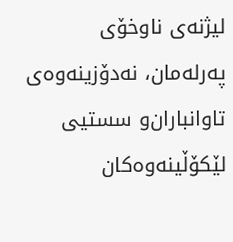لیژنەی‌ ناوخۆی‌ پەرلەمان، نەدۆزینەوەی‌ تاوانباران‌و سستیی‌ لێكۆڵینەوەكان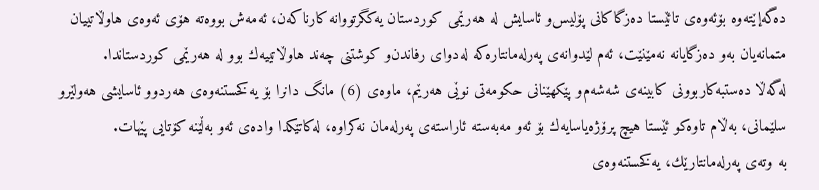دەگەإێتەوە بۆئەوەی‌ تائێستا دەزگاكانی‌ پۆلیس‌و ئاسایش لە هەرێمی كوردستان یەكگرتو‌وانە كارناكەن، ئەمەش بو‌وەتە هۆی‌ ئەوەی‌ هاوڵاتییان متمانەیان بەو دەزگایانە نەمێنێت، ئەم لێدوانەی پەرلەمانتارەكە لەدوای رفاندن‌و كوشتنی چەند هاوڵاتییەك بوو لە هەرێمی كوردستاندا.
لەگەڵا دەستبەكاربو‌ونی كابینەی‌ شەشەم‌و پێكهێنانی حكومەتی نوێی هەرێم، ماوەی‌ (6) مانگ دانرا بۆ یەكخستنەوەی‌ هەردو‌و ئاسایشی‌ هەولێر‌و سلێمانی‌، بەڵام تاوەكو ئێستا هیچ پرۆژەیاسایەك بۆ ئەو مەبەستە ئاراستەی‌ پەرلەمان نەكراوە، لەكاتێكدا وادەی ئەو بەڵێنە كۆتایی پێهات.
بە وتەی پەرلەمانتارێك، یەكخستنەوەی‌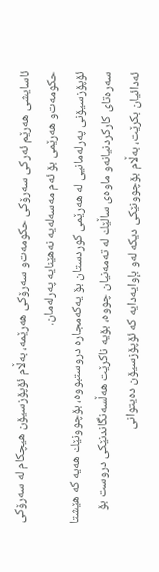ئاسایشی هەرێم ئەركی سەرۆكی‌ حكومەت‌و سەرۆكی‌ هەرێمە، بەڵام ئۆپۆزسیۆن هیچكام لە سەرۆكی حكومەت‌و هەرێمی بۆ ئەم مەسەلەیە نەهێنایە پەرلەمان.
ئۆپۆزسیۆنی پەرلەمانیی لە هەرێمی كوردستان بۆ یەكەمجارە دروستبووە، بۆچو‌ونێك هەیە كە هێشتا سەرەتای كاركردنیانە‌و ماوەی ساڵێك لە تەمەنیان چووە، بۆیە ناكرێت هەڵسەنگاندنێكی دروست بۆ ئەدائیان بكرێت، بەڵام بۆچو‌ونێكی دیكە لەو بإوایەدایە كە ئۆپۆزسیۆن دەیتوانی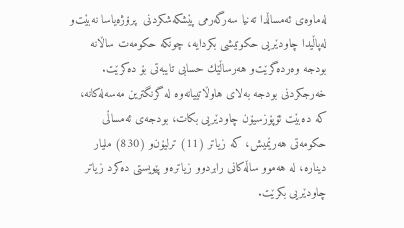لەماوەی ئەمساڵدا تەنیا سەرگەرمی پێشكەشكردنی  پرۆژەیاسا نەبێت‌و لەپاڵیدا چاودێریی حكوتیشی بكردایە، چونكە حكومەت ساڵانە بودجە وەردەگرێت‌و هەرساڵێك حسابی تایبەتی بۆ دەكرێت.
خەرجكردنی بودجە بەلای هاوڵاتییانەوە لە گرنگترین مەسەلەكانە، كە دەبێت ئۆپۆزسیۆن چاودێریی بكات، بودجەی ئەمساڵی حكومەتی هەرێمیش، كە زیاتر (11) ترلیۆن‌و (830) ملیار دینارە، لە هەموو ساڵەكانی رابردوو زیاترە‌و پێویستی دەكرد زیاتر چاودێریی بكرێت.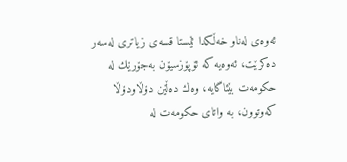ئەوەی لەناو خەڵكدا ئێستا قسەی زیاتری لەسەر دەكرێت، ئەوەیە كە ئۆپۆزسیۆن بەجۆرێك لە حكومەت بێئاگایە، وەك دەڵێن دۆڵاودۆڵا كەوتوون، بە واتای حكومەت لە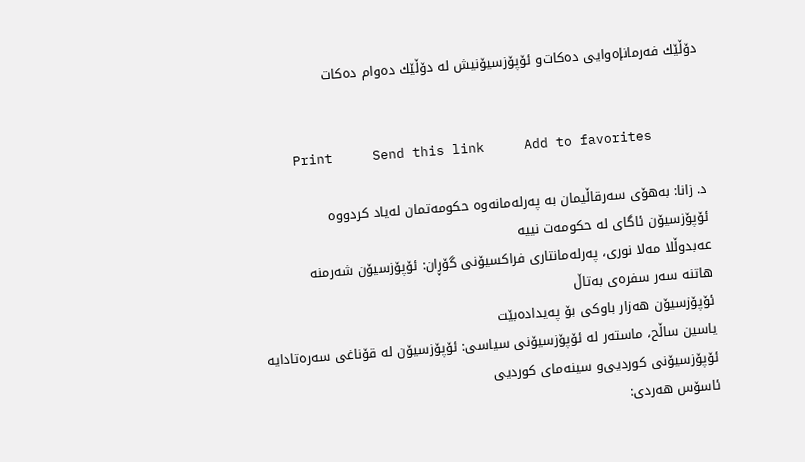دۆڵێك فەرمانإەوایی دەكات‌و ئۆپۆزسیۆنیش لە دۆڵێك دەوام دەكات


     Print     Send this link     Add to favorites

د. زانا: بەهۆی سەرقاڵیمان بە پەرلەمانەوە حكومەتمان لەیاد كردووە
ئۆپۆزسیۆن ئاگای لە حكومەت نییە
عەبدوڵلا مەلا نوری، پەرلەمانتاری فراكسیۆنی گۆڕان: ئۆپۆزسیۆن شەرمنە
هاتنە سەر سفرەی بەتاڵ
ئۆپۆزسیۆن هەزار باوكی بۆ پەیدادەبێت
یاسین ساڵح، ماستەر لە ئۆپۆزسیۆنی سیاسی: ئۆپۆزسیۆن لە قۆناغی سەرەتادایە
ئۆپۆزسیۆنی كوردیی‌و سینەمای كوردیی
ئاسۆس هه‌ردی‌: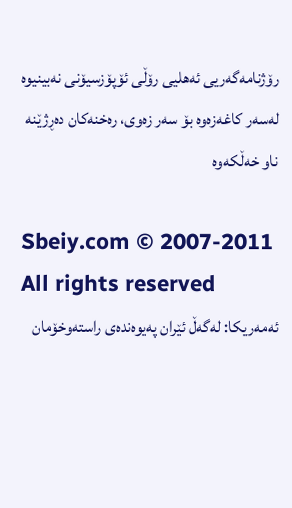رۆژنامه‌گه‌ریی‌ ئه‌هلیی‌ رۆڵی‌ ئۆپۆزسیۆنی‌ نه‌بینیوه‌
لەسەر كاغەزەوە بۆ سەر زەوی، رەخنەكان دەڕژێنە ناو خەڵكەوە

Sbeiy.com © 2007-2011 All rights reserved
ئه‌مه‌ریكا: له‌گه‌ڵ ئێران په‌یوه‌نده‌ی‌ راسته‌وخۆمان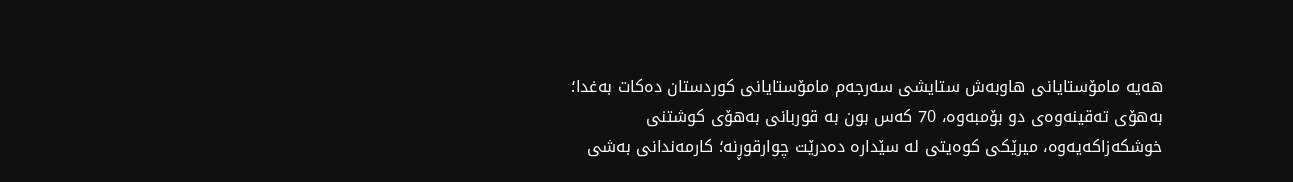هه‌یه‌ مامۆستایانی هاوبه‌ش ستایشی سه‌رجه‌م مامۆستایانی‌ كوردستان ده‌كات به‌غدا؛ به‌هۆی ته‌قینه‌وه‌ی دو بۆمبه‌وه، 70 كه‌س بون به‌ قوربانی‌ به‌هۆی‌ كوشتنی‌ خوشكه‌زاكه‌یه‌وه‌، میرێكی كوه‌یتی‌ له‌ سێداره‌ ده‌درێت چوارقوڕنه‌؛ كارمه‌ندانی به‌شی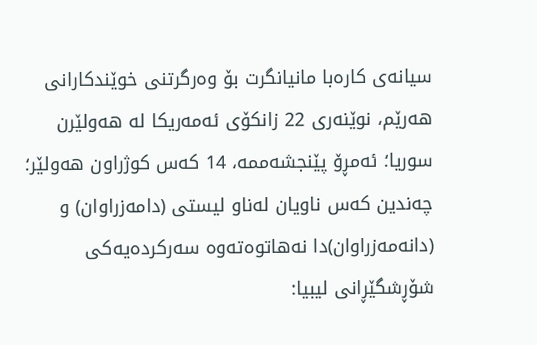سیانه‌ی كاره‌با مانیانگرت بۆ وه‌رگرتنی خوێندكارانی هه‌رێم، نوێنه‌ری‌ 22 زانكۆی‌ ئه‌مه‌ریكا له‌ هه‌ولێرن سوریا؛ ئه‌مڕۆ پێنجشه‌ممه‌، 14 كه‌س كوژراون هه‌ولێر؛ چه‌ندین كه‌س ناویان له‌ناو ليستى (دامه‌زراوان) و (دانه‌مه‌زراوان)دا نه‌هاتوه‌ته‌وه‌ سه‌ركرده‌یه‌كی شۆڕشگێڕانی‌ لیبیا: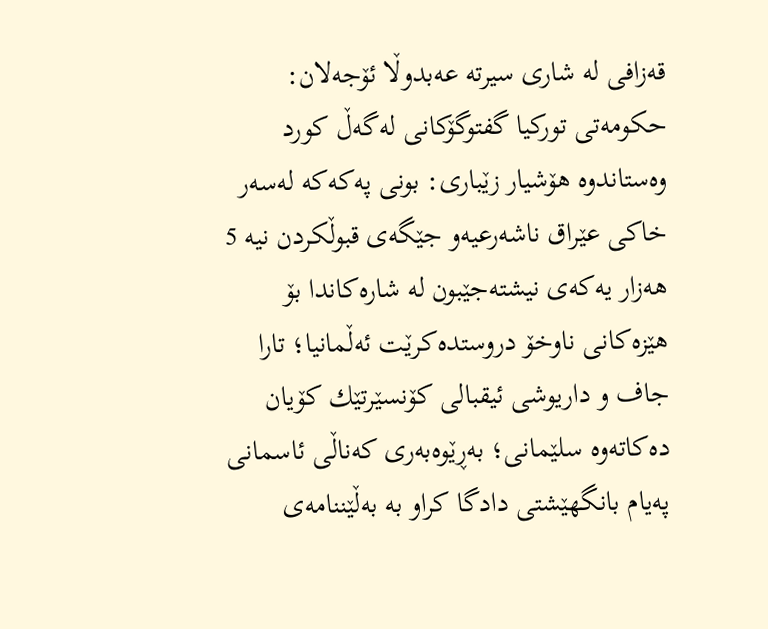قه‌زافی له‌ شاری‌ سیرته‌ عه‌بدوڵا ئۆجه‌لان: حكومه‌تی‌ توركیا گفتوگۆكانی‌ له‌گه‌ڵ كورد وه‌ستاندوه‌ هۆشیار زێباری‌: بونی په‌كه‌كه‌ له‌سه‌ر خاكی عێراق ناشه‌رعیه‌و جێگه‌ی‌ قبوڵكردن نیه‌ 5 هه‌زار یه‌كه‌ی‌ نیشته‌جێبون له‌ شاره‌كاندا بۆ هێزه‌كانی ناوخۆ دروستده‌كرێت ئه‌ڵمانیا؛ تارا جاف و داریوشی‌ ئیقبالی‌ كۆنسێرتێك كۆیان ده‌كاته‌وه‌ سلێمانی؛ به‌ڕێوه‌به‌ری كه‌ناڵی ئاسمانی په‌یام بانگهێشتی دادگا کراو به‌ به‌ڵێننامه‌ی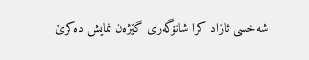شه‌خسی ئازاد کرا شانۆگه‌ری‌ گێژه‌ن نمایش ده‌كرێ